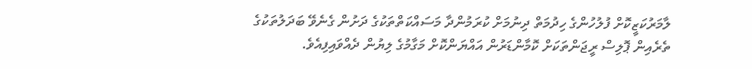ލާމަރުކަޒީކޮށް ފުލުހުންގެ ހިދުމަތް ދިނުމަށް ކުރަމުންދާ މަސައްކަތްތަކުގެ ދަށުން ގެނެވޭ ބަދަލުތަކުގެ ތެރެއިން ޕޮލިސް ރީޖަންތަކަށް ކޮމާންޑަރުން އައްޔަންކޮށް މަގާމުގެ ލިޔުން ދެއްވައިފިއެވެ.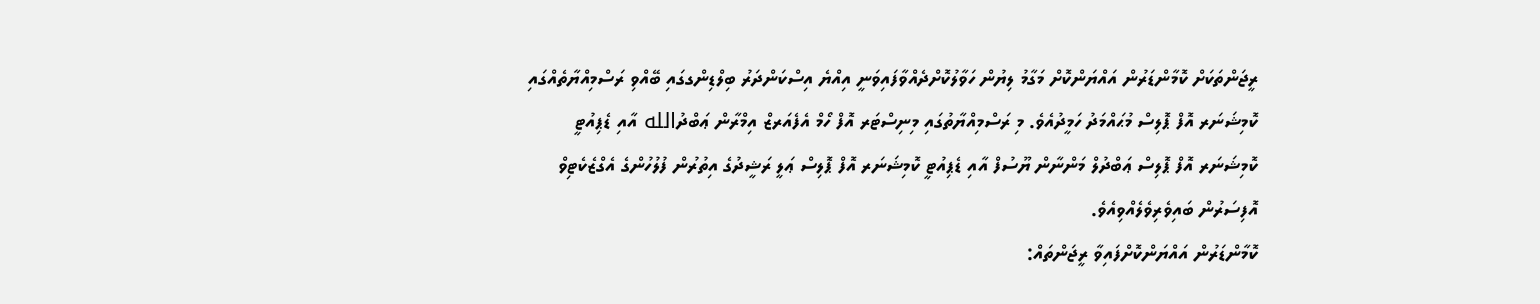ރީޖަންތަކަށް ކޮމާންޑަރުން އައްޔަންކޮށް މަގާމު ލިޔުން ހަވާލުކޮށްދެއްވާފައިވަނީ އިއްޔެ އިސްކަންދަރު ބިލްޑިންގގައި ބޭއްވި ރަސްމިއްޔާތެއްގައި ކޮމިޝަނަރ އޮފް ޕޮލިސް މުޙައްމަދު ހަމީދުއެވެ. މި ރަސްމިއްޔާތުގައި މިނިސްޓަރ އޮފް ހޯމް އެފެއަރޒް އިމްރާން ޢަބްދުالله އާއި ޑެޕިއުޓީ ކޮމިޝަނަރ އޮފް ޕޮލިސް ޢަބްދުލް މަންނާން ޔޫސުފް އާއި ޑެޕިއުޓީ ކޮމިޝަނަރ އޮފް ޕޮލިސް ޢަލީ ރަޝީދުގެ އިތުރުން ފުލުހުންގެ އެގްޒެކެޓިވް އޮފިސަރުން ބައިވެރިވެލެއްވިއެވެ.
ކޮމާންޑަރުން އައްޔަންކޮށްފައިވާ ރީޖަންތައް: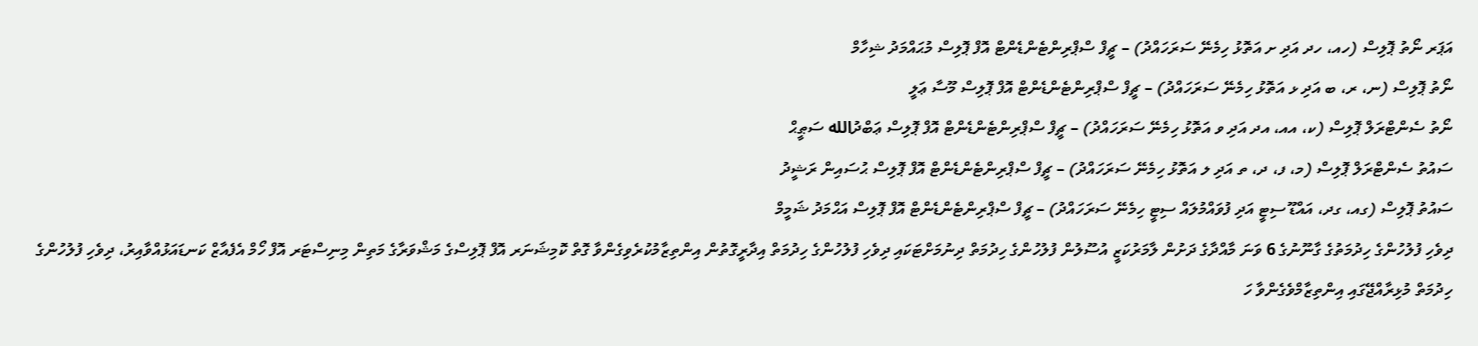އަޕަރ ނޯތު ޕޮލިސް (ހއ، ހދ އަދި ށ އަތޮޅު ހިމެނޭ ސަރަހައްދު) – ޗީފް ސްޕްރިންޓެންޑެންޓް އޮފް ޕޮލިސް މުޙައްމަދު ޝިހާމް
ނޯތު ޕޮލިސް (ނ، ރ، ބ އަދި ޅ އަތޮޅު ހިމެނޭ ސަރަހައްދު) – ޗީފް ސްޕްރިންޓެންޑެންޓް އޮފް ޕޮލިސް މޫސާ ޢަލީ
ނޯތު ސެންޓްރަލް ޕޮލިސް (ކ، އއ، އދ އަދި ވ އަތޮޅު ހިމެނޭ ސަރަހައްދު) – ޗީފް ސްޕްރިންޓެންޑެންޓް އޮފް ޕޮލިސް ޢަބްދުالله ސަޠީޙް
ސައުތު ސެންޓްރަލް ޕޮލިސް (މ، ފ، ދ، ތ އަދި ލ އަތޮޅު ހިމެނޭ ސަރަހައްދު) – ޗީފް ސްޕްރިންޓެންޑެންޓް އޮފް ޕޮލިސް ޙުސައިން ރަޝީދު
ސައުތު ޕޮލިސް (ގއ، ގދ، އައްޑޫ ސިޓީ އަދި ފުވައްމުލައް ސިޓީ ހިމެނޭ ސަރަހައްދު) – ޗީފް ސްޕްރިންޓެންޑެންޓް އޮފް ޕޮލިސް އަޙްމަދު ޝަމީމް
ދިވެހި ފުލުހުންގެ ހިދުމަތުގެ ގާނޫނުގެ 6 ވަނަ މާއްދާގެ ދަށުން ލާމަރުކަޒީ އުސޫލުން ފުލުހުންގެ ހިދުމަތް ދިނުމަށްޓަކައި ދިވެހި ފުލުހުންގެ ހިދުމަތް އިދާރީގޮތުން އިންތިޒާމުކުރެވިގެންވާ ގޮތް ކޮމިޝަނަރ އޮފް ޕޮލިސްގެ މަޝްވަރާގެ މަތިން މިނިސްޓަރ އޮފް ހޯމް އެފެއާޒް ކަނޑައަޅުއްވާއިރު، ދިވެހި ފުލުހުންގެ ހިދުމަތް މުޅިރާއްޖޭގައި އިންތިޒާމްވެގެންވާ ހަ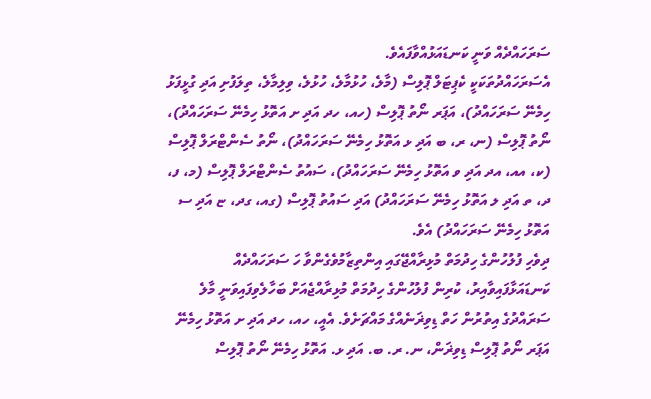ސަރަހައްދެއް ވަނީ ކަނޑައަޅުއްވާފައެވެ.
އެސަރަހައްދުތަކަކީ ކެޕިޓަލް ޕޮލިސް (މާލެ، ހުޅުމާލެ، ހުޅުލެ، ވިލިމާލެ، ތިލަފުށި އަދި ގުޅީފަޅު ހިމެނޭ ސަރަހައްދު)، އަޕަރ ނޯތު ޕޮލިސް (ހއ، ހދ އަދި ށ އަތޮޅު ހިމެނޭ ސަރަހައްދު)، ނޯތު ޕޮލިސް (ނ، ރ، ބ އަދި ޅ އަތޮޅު ހިމެނޭ ސަރަހައްދު)، ނޯތު ސެންޓްރަލް ޕޮލިސް (ކ، އއ، އދ އަދި ވ އަތޮޅު ހިމެނޭ ސަރަހައްދު)، ސައުތު ސެންޓްރަލް ޕޮލިސް (މ، ފ، ދ، ތ އަދި ލ އަތޮޅު ހިމެނޭ ސަރަހައްދު) އަދި ސައުތު ޕޮލިސް (ގއ، ގދ، ޏ އަދި ސ އަތޮޅު ހިމެނޭ ސަރަހައްދު) އެވެ.
ދިވެހި ފުލުހުންގެ ހިދުމަތް މުޅިރާއްޖޭގައި އިންތިޒާމުވެގެންވާ ހަ ސަރަހައްދެއް ކަނޑައަޅާފައިވާއިރު، ކުރިން ފުލުހުންގެ ހިދުމަތް މުޅިރާއްޖެއަށް ބަހާލެވިފައިވަނީ މާލެ ސަރައްދުގެ އިތުރުން ހަތް ޑިވިޜަނެއްގެ މައްޗަށެވެ. އެއީ، ހއ، ހދ އަދި ށ އަތޮޅު ހިމެނޭ އަޕަރ ނޯތު ޕޮލިސް ޑިވިޜަން، ނ. ރ. ބ. އަދި ޅ. އަތޮޅު ހިމެނޭ ނޯތު ޕޮލިސް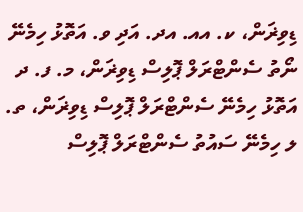ޑިވިޜަން، ކ. އއ. އދ. އަދި ވ. އަތޮޅު ހިމެނޭ ނޯތު ސެންޓްރަލް ޕޮލިސް ޑިވިޜަން، މ. ފ. ދ އަތޮޅު ހިމެނޭ ސެންޓްރަލް ޕޮލިސް ޑިވިޜަން، ތ. ލ ހިމެނޭ ސައުތު ސެންޓްރަލް ޕޮލިސް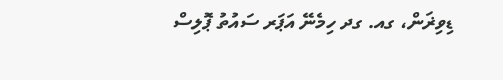ޑިވިޜަން، ގއ. ގދ ހިމެނޭ އަޕަރ ސައުތު ޕޮލިސް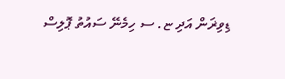ޑިވިޜަން އަދި ޏ. ސ ހިމެނޭ ސައުތު ޕޮލިސް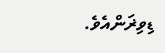ޑިވިޜަންއެވެ.